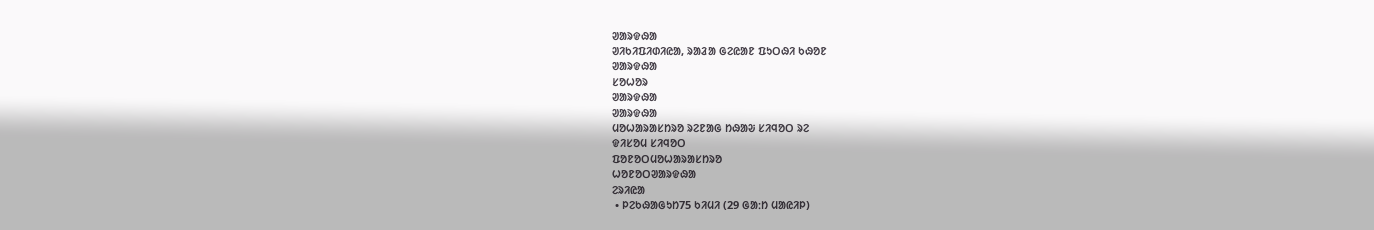ᱣᱟᱨᱫᱷᱟ
ᱣᱤᱠᱤᱯᱤᱰᱤᱭᱟ, ᱨᱟᱲᱟ ᱜᱮᱭᱟᱱ ᱯᱩᱛᱷᱤ ᱠᱷᱚᱱ
ᱣᱟᱨᱫᱷᱟ
ᱥᱚᱦᱚᱨ
ᱣᱟᱨᱫᱷᱟ
ᱣᱟᱨᱫᱷᱟ
ᱢᱚᱦᱟᱨᱟᱥᱴᱨᱚ ᱨᱮᱱᱟᱜ ᱴᱷᱟᱶ ᱥᱤᱧᱚᱛ ᱨᱮ
ᱫᱤᱥᱚᱢ ᱥᱤᱧᱚᱛ
ᱯᱚᱱᱚᱛᱢᱚᱦᱟᱨᱟᱥᱴᱨᱚ
ᱦᱚᱱᱚᱛᱣᱟᱨᱫᱷᱟ
ᱮᱨᱤᱭᱟ
 • ᱞᱮᱠᱷᱟᱜᱩᱴ75 ᱠᱤᱢᱤ (29 ᱜᱟᱺᱴ ᱢᱟᱭᱤᱞ)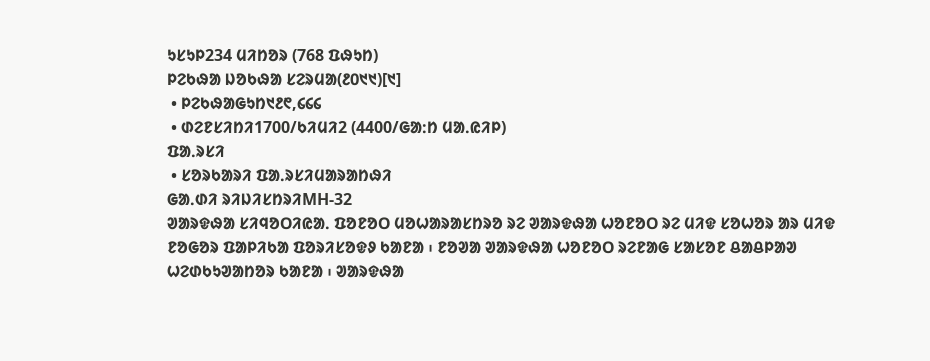ᱩᱥᱩᱞ234 ᱢᱤᱴᱚᱨ (768 ᱯᱷᱩᱴ)
ᱞᱮᱠᱷᱟ ᱡᱚᱠᱷᱟ ᱥᱮᱨᱢᱟ(᱒᱐᱑᱑)[᱑]
 • ᱞᱮᱠᱷᱟᱜᱩᱴ᱑᱒᱖,᱔᱔᱔
 • ᱰᱮᱱᱥᱤᱴᱤ1700/ᱠᱤᱢᱤ2 (4400/ᱜᱟᱺᱴ ᱢᱟᱹᱭᱤᱞ)
ᱯᱟᱹᱨᱥᱤ
 • ᱥᱚᱨᱠᱟᱨᱤ ᱯᱟᱹᱨᱥᱤᱢᱟᱨᱟᱴᱷᱤ
ᱜᱟᱹᱰᱤ ᱨᱤᱡᱤᱥᱴᱨᱤMH-32
ᱣᱟᱨᱫᱷᱟ ᱥᱤᱧᱚᱛᱤᱭᱟᱹ ᱯᱚᱱᱚᱛ ᱢᱚᱦᱟᱨᱟᱥᱴᱨᱚ ᱨᱮ ᱣᱟᱨᱫᱷᱟ ᱦᱚᱱᱚᱛ ᱨᱮ ᱢᱤᱫ ᱥᱚᱦᱚᱨ ᱟᱨ ᱢᱤᱫ ᱱᱚᱜᱚᱨ ᱯᱟᱞᱤᱠᱟ ᱯᱚᱨᱤᱥᱚᱫᱽ ᱠᱟᱱᱟ ᱾ ᱱᱚᱣᱟ ᱣᱟᱨᱫᱷᱟ ᱦᱚᱱᱚᱛ ᱨᱮᱱᱟᱜ ᱥᱟᱥᱚᱱ ᱪᱟᱪᱞᱟᱣ ᱦᱮᱰᱠᱩᱣᱟᱴᱚᱨ ᱠᱟᱱᱟ ᱾ ᱣᱟᱨᱫᱷᱟ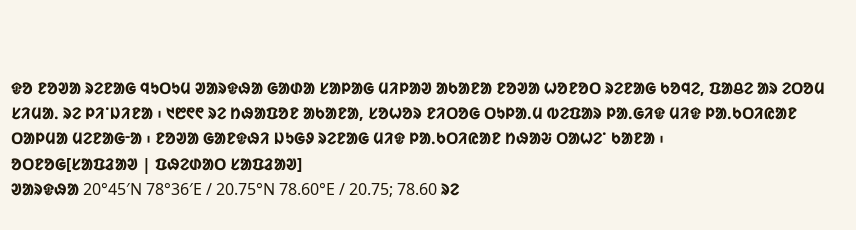ᱫᱚ ᱱᱚᱣᱟ ᱨᱮᱱᱟᱜ ᱧᱩᱛᱩᱢ ᱣᱟᱨᱫᱷᱟ ᱜᱟᱰᱟ ᱥᱟᱞᱟᱜ ᱢᱤᱞᱟᱣ ᱟᱠᱟᱱᱟ ᱱᱚᱣᱟ ᱦᱚᱱᱚᱛ ᱨᱮᱱᱟᱜ ᱠᱚᱧᱮ, ᱯᱟᱪᱮ ᱟᱨ ᱮᱛᱚᱢ ᱥᱤᱢᱟᱹ ᱨᱮ ᱞᱤᱸᱡᱤᱱᱟ ᱾ ᱑᱘᱖᱖ ᱨᱮ ᱴᱷᱟᱯᱚᱱ ᱟᱠᱟᱱᱟ, ᱥᱚᱦᱚᱨ ᱱᱤᱛᱚᱜ ᱛᱩᱞᱟᱹᱢ ᱵᱮᱯᱟᱨ ᱞᱟᱹᱜᱤᱫ ᱢᱤᱫ ᱞᱟᱹᱠᱛᱤᱭᱟᱱ ᱛᱟᱞᱢᱟ ᱢᱮᱱᱟᱜᱼᱟ ᱾ ᱱᱚᱣᱟ ᱜᱟᱱᱫᱷᱤ ᱡᱩᱜᱽ ᱨᱮᱱᱟᱜ ᱢᱤᱫ ᱞᱟᱹᱠᱛᱤᱭᱟᱱ ᱴᱷᱟᱶ ᱛᱟᱦᱮᱸ ᱠᱟᱱᱟ ᱾
ᱚᱛᱱᱚᱜ[ᱥᱟᱯᱲᱟᱣ | ᱯᱷᱮᱰᱟᱛ ᱥᱟᱯᱲᱟᱣ]
ᱣᱟᱨᱫᱷᱟ 20°45′N 78°36′E / 20.75°N 78.60°E / 20.75; 78.60 ᱨᱮ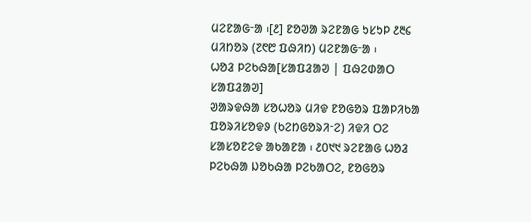ᱢᱮᱱᱟᱜᱼᱟ ᱾[᱒] ᱱᱚᱣᱟ ᱨᱮᱱᱟᱜ ᱩᱥᱩᱞ ᱒᱓᱔ ᱢᱤᱴᱚᱨ (᱗᱖᱘ ᱯᱷᱤᱴ) ᱢᱮᱱᱟᱜᱼᱟ ᱾
ᱦᱚᱲ ᱞᱮᱠᱷᱟ[ᱥᱟᱯᱲᱟᱣ | ᱯᱷᱮᱰᱟᱛ ᱥᱟᱯᱲᱟᱣ]
ᱣᱟᱨᱫᱷᱟ ᱥᱚᱦᱚᱨ ᱢᱤᱫ ᱱᱚᱜᱚᱨ ᱯᱟᱞᱤᱠᱟ ᱯᱚᱨᱤᱥᱚᱫᱽ (ᱠᱮᱴᱜᱚᱨᱤᱼᱮ) ᱤᱫᱤ ᱛᱮ ᱥᱟᱥᱚᱱᱮᱫ ᱟᱠᱟᱱᱟ ᱾ ᱒᱐᱑᱑ ᱨᱮᱱᱟᱜ ᱦᱚᱲ ᱞᱮᱠᱷᱟ ᱡᱚᱠᱷᱟ ᱞᱮᱠᱟᱛᱮ, ᱱᱚᱜᱚᱨ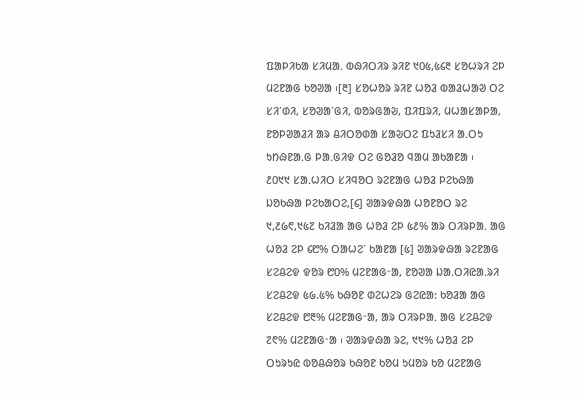ᱯᱟᱞᱤᱠᱟ ᱥᱤᱢᱟᱹ ᱵᱷᱤᱛᱤᱨ ᱨᱤᱱ ᱑᱐᱕,᱕᱔᱓ ᱥᱚᱦᱨᱤ ᱮᱞ ᱢᱮᱱᱟᱜ ᱠᱚᱣᱟ ᱾[᱓] ᱥᱚᱦᱚᱨ ᱨᱤᱱ ᱦᱚᱲ ᱵᱟᱲᱦᱟᱣ ᱛᱮ ᱥᱤᱸᱰᱤ, ᱥᱚᱣᱟᱸᱜᱤ, ᱵᱚᱨᱜᱟᱶ, ᱯᱤᱯᱨᱤ, ᱢᱦᱟᱥᱟᱞᱟ, ᱱᱚᱞᱣᱟᱲᱤ ᱟᱨ ᱪᱤᱛᱚᱰᱟ ᱥᱟᱶᱛᱮ ᱯᱩᱲᱥᱤ ᱟᱹᱛᱩ ᱩᱴᱷᱱᱟᱹᱜ ᱞᱟᱹᱜᱤᱫ ᱛᱮ ᱜᱚᱲᱚ ᱧᱟᱢ ᱟᱠᱟᱱᱟ ᱾
᱒᱐᱑᱑ ᱥᱟᱹᱦᱤᱛ ᱥᱤᱧᱚᱛ ᱨᱮᱱᱟᱜ ᱦᱚᱲ ᱞᱮᱠᱷᱟ ᱡᱚᱠᱷᱟ ᱞᱮᱠᱟᱛᱮ,[᱔] ᱣᱟᱨᱫᱷᱟ ᱦᱚᱱᱚᱛ ᱨᱮ ᱑,᱒᱙᱖,᱑᱕᱗ ᱠᱤᱲᱟ ᱟᱜ ᱦᱚᱲ ᱮᱞ ᱕᱒% ᱟᱨ ᱛᱤᱨᱞᱟᱹ ᱟᱜ ᱦᱚᱲ ᱮᱞ ᱔᱘% ᱛᱟᱦᱮᱸ ᱠᱟᱱᱟ [᱕] ᱣᱟᱨᱫᱷᱟ ᱨᱮᱱᱟᱜ ᱥᱮᱪᱮᱫ ᱫᱚᱨ ᱘᱐% ᱢᱮᱱᱟᱜᱼᱟ, ᱱᱚᱣᱟ ᱡᱟᱹᱛᱤᱭᱟᱹᱨᱤ ᱥᱮᱪᱮᱫ ᱕᱙.᱕% ᱠᱷᱚᱱ ᱰᱮᱦᱮᱨ ᱜᱮᱭᱟ: ᱠᱚᱲᱟ ᱟᱜ ᱥᱮᱪᱮᱫ ᱘᱓% ᱢᱮᱱᱟᱜᱼᱟ, ᱟᱨ ᱛᱤᱨᱞᱟᱹ ᱟᱜ ᱥᱮᱪᱮᱫ ᱗᱖% ᱢᱮᱱᱟᱜᱼᱟ ᱾ ᱣᱟᱨᱫᱷᱟ ᱨᱮ, ᱑᱑% ᱦᱚᱲ ᱮᱞ ᱛᱩᱨᱩᱭ ᱵᱚᱪᱷᱚᱨ ᱠᱷᱚᱱ ᱠᱚᱢ ᱩᱢᱚᱨ ᱠᱚ ᱢᱮᱱᱟᱜ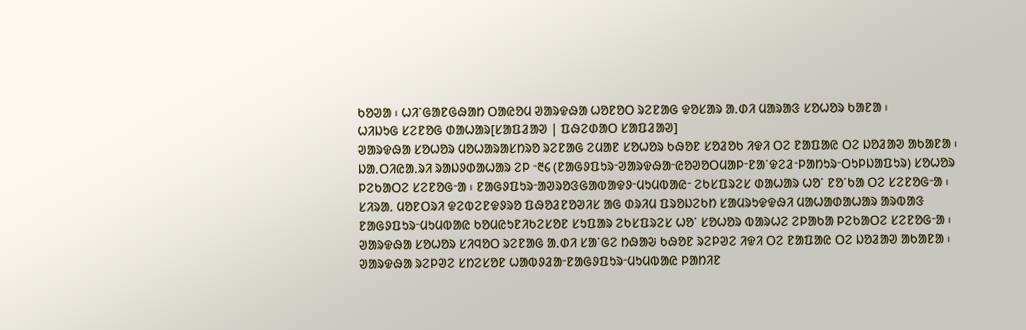ᱠᱚᱣᱟ ᱾ ᱦᱤᱸᱜᱟᱱᱜᱷᱟᱴ ᱛᱟᱭᱚᱢ ᱣᱟᱨᱫᱷᱟ ᱦᱚᱱᱚᱛ ᱨᱮᱱᱟᱜ ᱫᱚᱥᱟᱨ ᱟᱹᱰᱤ ᱢᱟᱨᱟᱝ ᱥᱚᱦᱚᱨ ᱠᱟᱱᱟ ᱾
ᱦᱤᱡᱩᱜ ᱥᱮᱱᱚᱜ ᱰᱟᱦᱟᱨ[ᱥᱟᱯᱲᱟᱣ | ᱯᱷᱮᱰᱟᱛ ᱥᱟᱯᱲᱟᱣ]
ᱣᱟᱨᱫᱷᱟ ᱥᱚᱦᱚᱨ ᱢᱚᱦᱟᱨᱟᱥᱴᱨᱚ ᱨᱮᱱᱟᱜ ᱮᱢᱟᱱ ᱥᱚᱦᱚᱨ ᱠᱷᱚᱱ ᱥᱚᱲᱚᱠ ᱤᱫᱤ ᱛᱮ ᱱᱟᱯᱟᱭ ᱛᱮ ᱡᱚᱲᱟᱣ ᱟᱠᱟᱱᱟ ᱾ ᱡᱟᱹᱛᱤᱭᱟᱹᱨᱤ ᱨᱟᱡᱽᱰᱟᱦᱟᱨ ᱮᱞ ᱼ᱓᱔ (ᱱᱟᱜᱽᱯᱩᱨᱼᱣᱟᱨᱫᱷᱟᱼᱭᱚᱣᱚᱛᱢᱟᱞᱼᱱᱟᱸᱫᱮᱲᱼᱞᱟᱴᱩᱨᱼᱛᱩᱞᱡᱟᱯᱩᱨ) ᱥᱚᱦᱚᱨ ᱞᱮᱠᱟᱛᱮ ᱥᱮᱱᱚᱜᱼᱟ ᱾ ᱱᱟᱜᱽᱯᱩᱨᱼᱟᱣᱨᱚᱝᱜᱟᱵᱟᱫᱽᱼᱢᱩᱢᱵᱟᱭᱼ ᱮᱠᱥᱯᱨᱮᱥ ᱰᱟᱦᱟᱨ ᱦᱚᱸ ᱱᱚᱸᱠᱟ ᱛᱮ ᱥᱮᱱᱚᱜᱼᱟ ᱾ ᱥᱤᱨᱟᱹ ᱢᱚᱱᱛᱨᱤ ᱫᱮᱵᱮᱱᱫᱽᱨᱚ ᱯᱷᱚᱲᱱᱚᱣᱤᱥ ᱟᱜ ᱰᱨᱤᱢ ᱯᱨᱚᱡᱮᱠᱴ ᱥᱟᱢᱨᱩᱫᱫᱷᱤ ᱢᱟᱦᱟᱰᱟᱦᱟᱨ ᱟᱨᱵᱟᱝ ᱱᱟᱜᱽᱯᱩᱨᱼᱢᱩᱢᱵᱟᱭ ᱠᱚᱢᱭᱩᱱᱤᱠᱮᱥᱚᱱ ᱥᱩᱯᱟᱨ ᱮᱠᱥᱯᱨᱮᱥ ᱦᱚᱸ ᱥᱚᱦᱚᱨ ᱵᱟᱨᱦᱮ ᱮᱞᱟᱠᱟ ᱞᱮᱠᱟᱛᱮ ᱥᱮᱱᱚᱜᱼᱟ ᱾
ᱣᱟᱨᱫᱷᱟ ᱥᱚᱦᱚᱨ ᱥᱤᱧᱚᱛ ᱨᱮᱱᱟᱜ ᱟᱹᱰᱤ ᱥᱟᱸᱜᱮ ᱴᱷᱟᱶ ᱠᱷᱚᱱ ᱨᱮᱞᱣᱮ ᱤᱫᱤ ᱛᱮ ᱱᱟᱯᱟᱭ ᱛᱮ ᱡᱚᱲᱟᱣ ᱟᱠᱟᱱᱟ ᱾ ᱣᱟᱨᱫᱷᱟ ᱨᱮᱞᱣᱮ ᱥᱴᱮᱥᱚᱱ ᱦᱟᱵᱽᱲᱟᱼᱱᱟᱜᱽᱯᱩᱨᱼᱢᱩᱢᱵᱟᱭ ᱞᱟᱴᱤᱱ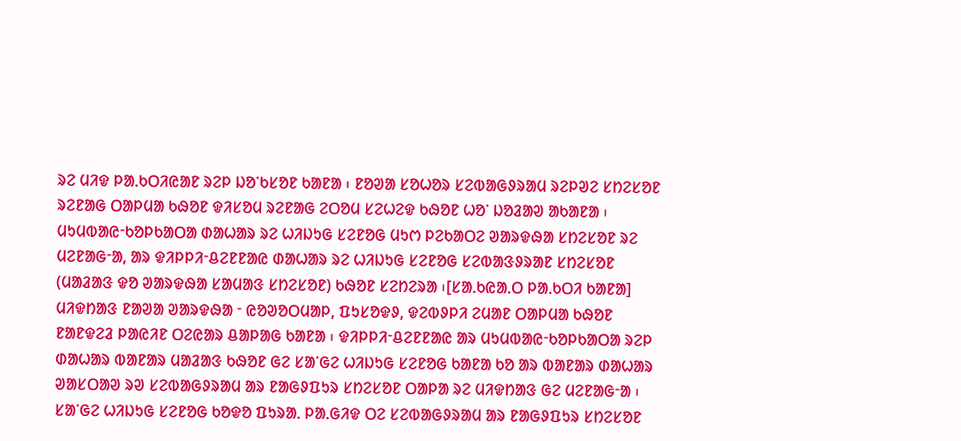ᱨᱮ ᱢᱤᱫ ᱞᱟᱹᱠᱛᱤᱭᱟᱱ ᱨᱮᱞ ᱡᱚᱸᱠᱥᱚᱱ ᱠᱟᱱᱟ ᱾ ᱱᱚᱣᱟ ᱥᱚᱦᱚᱨ ᱥᱮᱵᱟᱜᱽᱨᱟᱢ ᱨᱮᱞᱣᱮ ᱥᱴᱮᱥᱚᱱ ᱨᱮᱱᱟᱜ ᱛᱟᱞᱢᱟ ᱠᱷᱚᱱ ᱫᱤᱥᱚᱢ ᱨᱮᱱᱟᱜ ᱮᱛᱚᱢ ᱥᱮᱦᱮᱫ ᱠᱷᱚᱱ ᱦᱚᱸ ᱡᱚᱲᱟᱣ ᱟᱠᱟᱱᱟ ᱾ ᱢᱩᱢᱵᱟᱭᱼᱠᱚᱞᱠᱟᱛᱟ ᱰᱟᱦᱟᱨ ᱨᱮ ᱦᱤᱡᱩᱜ ᱥᱮᱱᱚᱜ ᱢᱩᱬ ᱞᱮᱠᱟᱛᱮ ᱣᱟᱨᱫᱷᱟ ᱥᱴᱮᱥᱚᱱ ᱨᱮ ᱢᱮᱱᱟᱜᱼᱟ, ᱟᱨ ᱫᱤᱞᱞᱤᱼᱪᱮᱱᱱᱟᱭ ᱰᱟᱦᱟᱨ ᱨᱮ ᱦᱤᱡᱩᱜ ᱥᱮᱱᱚᱜ ᱥᱮᱵᱟᱝᱽᱨᱟᱱ ᱥᱴᱮᱥᱚᱱ (ᱢᱟᱲᱟᱝ ᱫᱚ ᱣᱟᱨᱫᱷᱟ ᱥᱟᱢᱟᱝ ᱥᱴᱮᱥᱚᱱ) ᱠᱷᱚᱱ ᱥᱮᱴᱮᱨᱟ ᱾[ᱥᱟᱹᱠᱭᱟᱹᱛ ᱞᱟᱹᱠᱛᱤ ᱠᱟᱱᱟ] ᱢᱤᱫᱴᱟᱝ ᱱᱟᱣᱟ ᱣᱟᱨᱫᱷᱟ ᱼ ᱭᱚᱣᱚᱛᱢᱟᱞ, ᱯᱩᱥᱚᱫᱽ, ᱫᱮᱵᱽᱞᱤ ᱮᱢᱟᱱ ᱛᱟᱞᱢᱟ ᱠᱷᱚᱱ ᱱᱟᱱᱫᱮᱲ ᱞᱟᱭᱤᱱ ᱛᱮᱭᱟᱨ ᱪᱟᱞᱟᱜ ᱠᱟᱱᱟ ᱾ ᱫᱤᱞᱞᱤᱼᱪᱮᱱᱱᱟᱭ ᱟᱨ ᱢᱩᱢᱵᱟᱭᱼᱠᱚᱞᱠᱟᱛᱟ ᱨᱮᱞ ᱰᱟᱦᱟᱨ ᱵᱟᱱᱟᱨ ᱢᱟᱲᱟᱝ ᱠᱷᱚᱱ ᱜᱮ ᱥᱟᱸᱜᱮ ᱦᱤᱡᱩᱜ ᱥᱮᱱᱚᱜ ᱠᱟᱱᱟ ᱠᱚ ᱟᱨ ᱵᱟᱱᱟᱨ ᱰᱟᱦᱟᱨ ᱣᱟᱥᱛᱟᱣ ᱨᱣ ᱥᱮᱵᱟᱜᱽᱨᱟᱢ ᱟᱨ ᱱᱟᱜᱽᱯᱩᱨ ᱥᱴᱮᱥᱚᱱ ᱛᱟᱞᱟ ᱨᱮ ᱢᱤᱫᱴᱟᱝ ᱜᱮ ᱢᱮᱱᱟᱜᱼᱟ ᱾ ᱥᱟᱸᱜᱮ ᱦᱤᱡᱩᱜ ᱥᱮᱱᱚᱜ ᱠᱚᱫᱚ ᱯᱩᱨᱟᱹ ᱞᱟᱹᱜᱤᱫ ᱛᱮ ᱥᱮᱵᱟᱜᱽᱨᱟᱢ ᱟᱨ ᱱᱟᱜᱽᱯᱩᱨ ᱥᱴᱮᱥᱚᱱ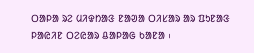ᱛᱟᱞᱟ ᱨᱮ ᱢᱤᱫᱴᱟᱝ ᱱᱟᱣᱟ ᱛᱤᱥᱟᱨ ᱟᱨ ᱯᱩᱱᱟᱝ ᱞᱟᱭᱤᱱ ᱛᱮᱭᱟᱨ ᱪᱟᱞᱟᱜ ᱠᱟᱱᱟ ᱾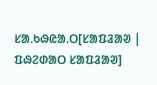ᱥᱟᱹᱠᱷᱭᱟᱹᱛ[ᱥᱟᱯᱲᱟᱣ | ᱯᱷᱮᱰᱟᱛ ᱥᱟᱯᱲᱟᱣ]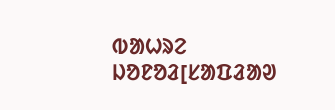ᱵᱟᱦᱨᱮ ᱡᱚᱱᱚᱲ[ᱥᱟᱯᱲᱟᱣ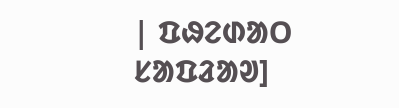| ᱯᱷᱮᱰᱟᱛ ᱥᱟᱯᱲᱟᱣ]